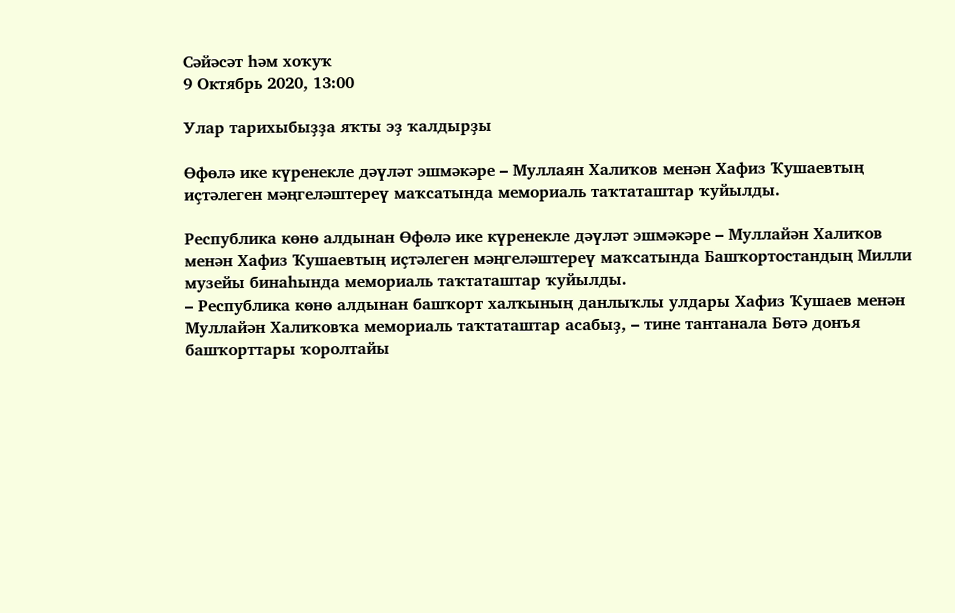Сәйәсәт һәм хоҡуҡ
9 Октябрь 2020, 13:00

Улар тарихыбыҙҙа яҡты эҙ ҡалдырҙы

Өфөлә ике күренекле дәүләт эшмәкәре – Муллаян Халиҡов менән Хафиз Ҡушаевтың иҫтәлеген мәңгеләштереү маҡсатында мемориаль таҡтаташтар ҡуйылды.

Республика көнө алдынан Өфөлә ике күренекле дәүләт эшмәкәре – Муллайән Халиҡов менән Хафиз Ҡушаевтың иҫтәлеген мәңгеләштереү маҡсатында Башҡортостандың Милли музейы бинаһында мемориаль таҡтаташтар ҡуйылды.
– Республика көнө алдынан башҡорт халҡының данлыҡлы улдары Хафиз Ҡушаев менән Муллайән Халиҡовҡа мемориаль таҡтаташтар асабыҙ, – тине тантанала Бөтә донъя башҡорттары ҡоролтайы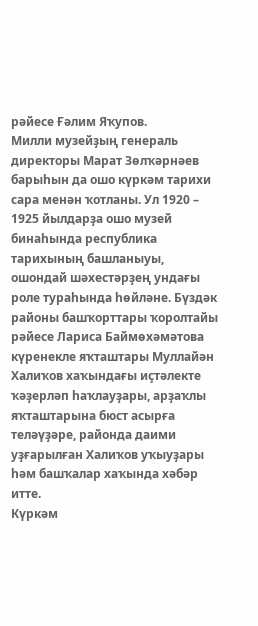рәйесе Ғәлим Яҡупов.
Милли музейҙың генераль директоры Марат Зөлҡәрнәев барыһын да ошо күркәм тарихи сара менән ҡотланы. Ул 1920 – 1925 йылдарҙа ошо музей бинаһында республика тарихының башланыуы, ошондай шәхестәрҙең ундағы роле тураһында һөйләне. Бүздәк районы башҡорттары ҡоролтайы рәйесе Лариса Баймөхәмәтова күренекле яҡташтары Муллайән Халиҡов хаҡындағы иҫтәлекте ҡәҙерләп һаҡлауҙары, арҙаҡлы яҡташтарына бюст асырға теләүҙәре, районда даими уҙғарылған Халиҡов уҡыуҙары һәм башҡалар хаҡында хәбәр итте.
Күркәм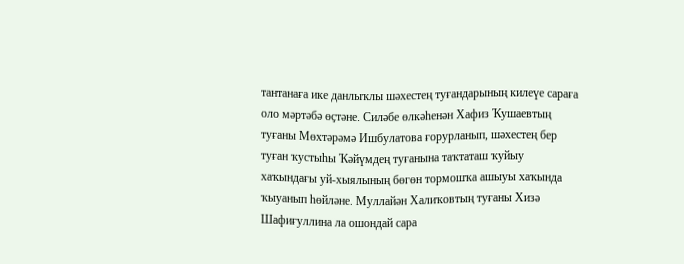тантанаға ике данлыҡлы шәхестең туғандарының килеүе сараға оло мәртәбә өҫтәне. Силәбе өлкәһенән Хафиз Ҡушаевтың туғаны Мөхтәрәмә Ишбулатова ғорурланып, шәхестең бер туған ҡустыһы Ҡәйүмдең туғанына таҡтаташ ҡуйыу хаҡындағы уй-хыялының бөгөн тормошҡа ашыуы хаҡында ҡыуанып һөйләне. Муллайән Халиҡовтың туғаны Хизә Шафиғуллина ла ошондай сара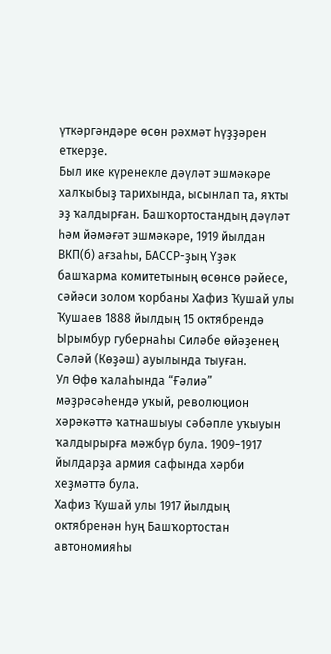үткәргәндәре өсөн рәхмәт һүҙҙәрен еткерҙе.
Был ике күренекле дәүләт эшмәкәре халҡыбыҙ тарихында, ысынлап та, яҡты эҙ ҡалдырған. Башҡортостандың дәүләт һәм йәмәғәт эшмәкәре, 1919 йылдан ВКП(б) ағзаһы, БАССР-ҙың Үҙәк башҡарма комитетының өсөнсө рәйесе, сәйәси золом ҡорбаны Хафиз Ҡушай улы Ҡушаев 1888 йылдың 15 октябрендә Ырымбур губернаһы Силәбе өйәҙенең Сәләй (Көҙәш) ауылында тыуған.
Ул Өфө ҡалаһында “Ғәлиә” мәҙрәсәһендә уҡый, революцион хәрәкәттә ҡатнашыуы сәбәпле уҡыуын ҡалдырырға мәжбүр була. 1909−1917 йылдарҙа армия сафында хәрби хеҙмәттә була.
Хафиз Ҡушай улы 1917 йылдың октябренән һуң Башҡортостан автономияһы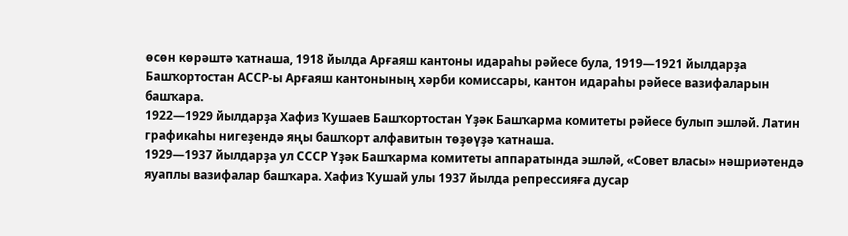өсөн көрәштә ҡатнаша, 1918 йылда Арғаяш кантоны идараһы рәйесе була, 1919—1921 йылдарҙа Башҡортостан АССР-ы Арғаяш кантонының хәрби комиссары, кантон идараһы рәйесе вазифаларын башҡара.
1922—1929 йылдарҙа Хафиз Ҡушаев Башҡортостан Үҙәк Башҡарма комитеты рәйесе булып эшләй. Латин графикаһы нигеҙендә яңы башҡорт алфавитын төҙөүҙә ҡатнаша.
1929—1937 йылдарҙа ул СССР Үҙәк Башҡарма комитеты аппаратында эшләй, «Совет власы» нәшриәтендә яуаплы вазифалар башҡара. Хафиз Ҡушай улы 1937 йылда репрессияға дусар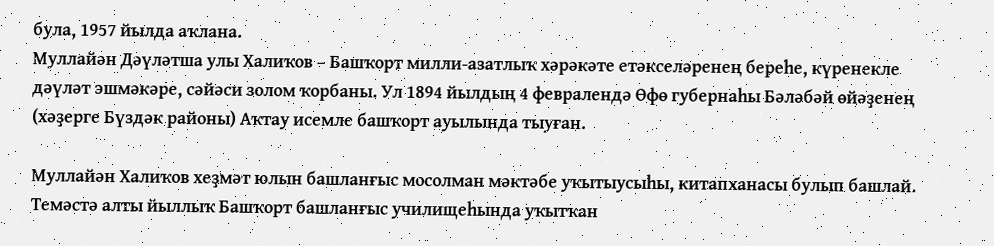була, 1957 йылда аҡлана.
Муллайән Дәүләтша улы Халиҡов – Башҡорт милли-азатлыҡ хәрәкәте етәкселәренең береһе, күренекле дәүләт эшмәкәре, сәйәси золом ҡорбаны. Ул 1894 йылдың 4 февралендә Өфө губернаһы Бәләбәй өйәҙенең (хәҙерге Бүздәк районы) Аҡтау исемле башҡорт ауылында тыуған.

Муллайән Халиҡов хеҙмәт юлын башланғыс мосолман мәктәбе уҡытыусыһы, китапханасы булып башлай. Темәстә алты йыллыҡ Башҡорт башланғыс училищеһында уҡытҡан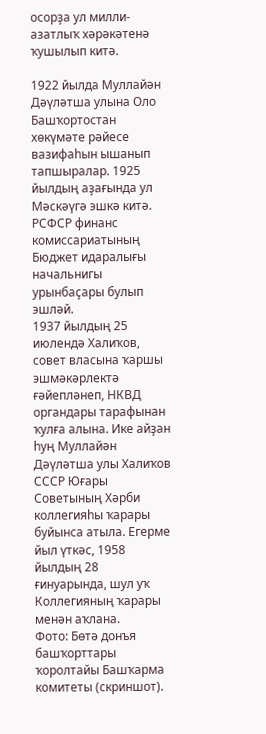осорҙа ул милли-азатлыҡ хәрәкәтенә ҡушылып китә.

1922 йылда Муллайән Дәүләтша улына Оло Башҡортостан хөкүмәте рәйесе вазифаһын ышанып тапшыралар. 1925 йылдың аҙағында ул Мәскәүгә эшкә китә. РСФСР финанс комиссариатының Бюджет идаралығы начальнигы урынбаҫары булып эшләй.
1937 йылдың 25 июлендә Халиҡов, совет власына ҡаршы эшмәкәрлектә ғәйепләнеп, НКВД органдары тарафынан ҡулға алына. Ике айҙан һуң Муллайән Дәүләтша улы Халиҡов СССР Юғары Советының Хәрби коллегияһы ҡарары буйынса атыла. Егерме йыл үткәс, 1958 йылдың 28 ғинуарында, шул уҡ Коллегияның ҡарары менән аҡлана.
Фото: Бөтә донъя башҡорттары ҡоролтайы Башҡарма комитеты (скриншот).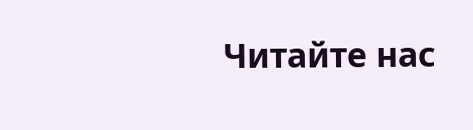Читайте нас